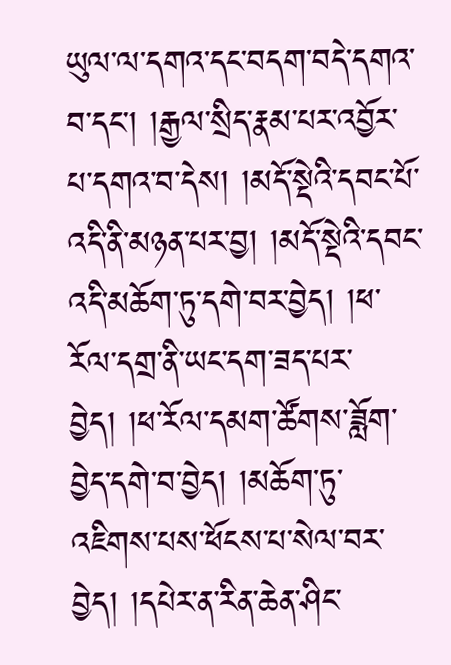ཡུལ་ལ་དགའ་དང་བདག་བདེ་དགའ་བ་དང་། །རྒྱལ་སྲིད་རྣམ་པར་འབྱོར་པ་དགའ་བ་དེས། །མདོ་སྡེའི་དབང་པོ་འདི་ནི་མཉན་པར་བྱ། །མདོ་སྡེའི་དབང་འདི་མཆོག་ཏུ་དགེ་བར་བྱེད། །ཕ་རོལ་དགྲ་ནི་ཡང་དག་ཟད་པར་བྱེད། །ཕ་རོལ་དམག་ཚོགས་ཟློག་བྱེད་དགེ་བ་བྱེད། །མཆོག་ཏུ་འཇིགས་པས་ཕོངས་པ་སེལ་བར་བྱེད། །དཔེར་ན་རིན་ཆེན་ཤིང་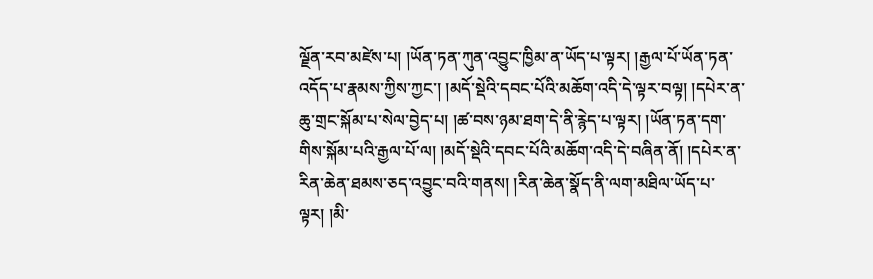ལྗོན་རབ་མཛེས་པ། །ཡོན་ཏན་ཀུན་འབྱུང་ཁྱིམ་ན་ཡོད་པ་ལྟར། །རྒྱལ་པོ་ཡོན་ཏན་འདོད་པ་རྣམས་ཀྱིས་ཀྱང་། །མདོ་སྡེའི་དབང་པོའི་མཆོག་འདི་དེ་ལྟར་བལྟ། །དཔེར་ན་ཆུ་གྲང་སྐོམ་པ་སེལ་བྱེད་པ། །ཚ་བས་ཉམ་ཐག་དེ་ནི་རྙེད་པ་ལྟར། །ཡོན་ཏན་དག་གིས་སྐོམ་པའི་རྒྱལ་པོ་ལ། །མདོ་སྡེའི་དབང་པོའི་མཆོག་འདི་དེ་བཞིན་ནོ། །དཔེར་ན་རིན་ཆེན་ཐམས་ཅད་འབྱུང་བའི་གནས། །རིན་ཆེན་སྣོད་ནི་ལག་མཐིལ་ཡོད་པ་ལྟར། །མི་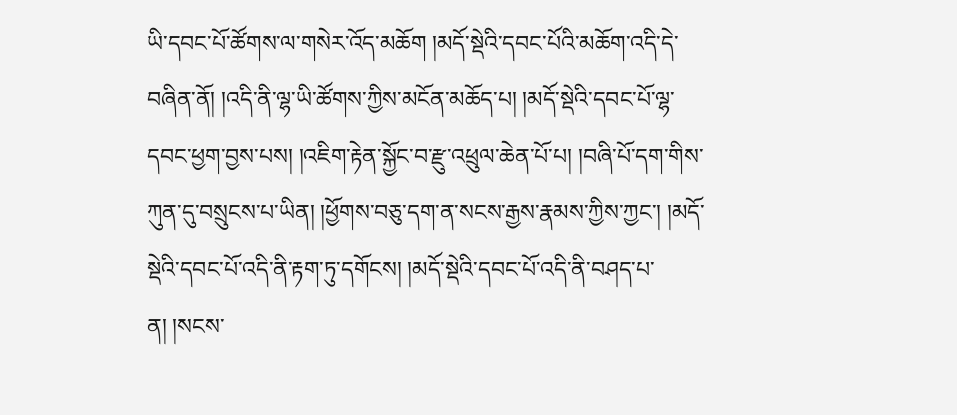ཡི་དབང་པོ་ཚོགས་ལ་གསེར་འོད་མཆོག །མདོ་སྡེའི་དབང་པོའི་མཆོག་འདི་དེ་བཞིན་ནོ། །འདི་ནི་ལྷ་ཡི་ཚོགས་ཀྱིས་མངོན་མཆོད་པ། །མདོ་སྡེའི་དབང་པོ་ལྷ་དབང་ཕྱག་བྱས་པས། །འཇིག་རྟེན་སྐྱོང་བ་རྫུ་འཕྲུལ་ཆེན་པོ་པ། །བཞི་པོ་དག་གིས་ཀུན་དུ་བསྲུངས་པ་ཡིན། །ཕྱོགས་བཅུ་དག་ན་སངས་རྒྱས་རྣམས་ཀྱིས་ཀྱང་། །མདོ་སྡེའི་དབང་པོ་འདི་ནི་རྟག་ཏུ་དགོངས། །མདོ་སྡེའི་དབང་པོ་འདི་ནི་བཤད་པ་ན། །སངས་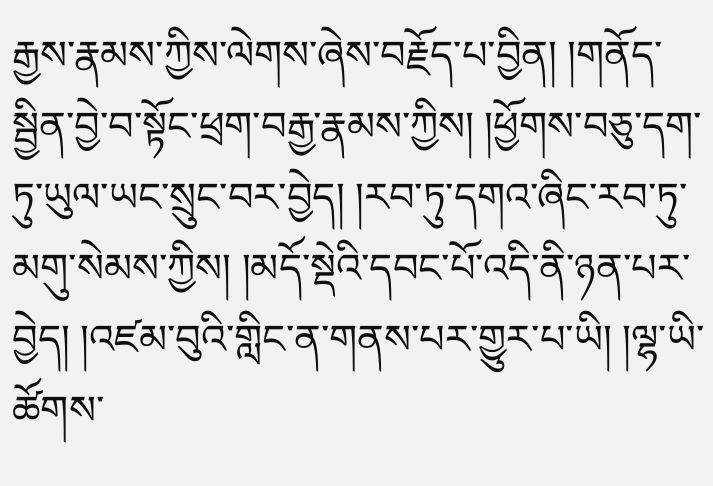རྒྱས་རྣམས་ཀྱིས་ལེགས་ཞེས་བརྗོད་པ་བྱིན། །གནོད་སྦྱིན་བྱེ་བ་སྟོང་ཕྲག་བརྒྱ་རྣམས་ཀྱིས། །ཕྱོགས་བཅུ་དག་ཏུ་ཡུལ་ཡང་སྲུང་བར་བྱེད། །རབ་ཏུ་དགའ་ཞིང་རབ་ཏུ་མགུ་སེམས་ཀྱིས། །མདོ་སྡེའི་དབང་པོ་འདི་ནི་ཉན་པར་བྱེད། །འཛམ་བུའི་གླིང་ན་གནས་པར་གྱུར་པ་ཡི། །ལྷ་ཡི་ཚོགས་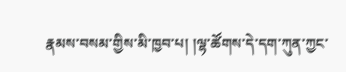རྣམས་བསམ་གྱིས་མི་ཁྱབ་པ། །ལྷ་ཚོགས་དེ་དག་ཀུན་ཀྱང་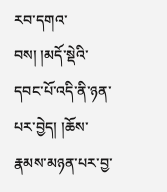རབ་དགའ་བས། །མདོ་སྡེའི་དབང་པོ་འདི་ནི་ཉན་པར་བྱེད། །ཆོས་རྣམས་མཉན་པར་བྱ་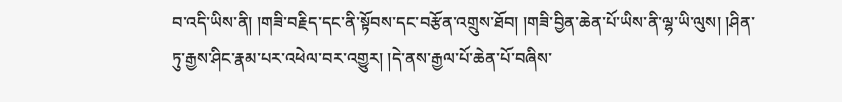བ་འདི་ཡིས་ནི། །གཟི་བརྗིད་དང་ནི་སྟོབས་དང་བརྩོན་འགྲུས་ཐོབ། །གཟི་བྱིན་ཆེན་པོ་ཡིས་ནི་ལྷ་ཡི་ལུས། །ཤིན་ཏུ་རྒྱས་ཤིང་རྣམ་པར་འཕེལ་བར་འགྱུར། །དེ་ནས་རྒྱལ་པོ་ཆེན་པོ་བཞིས་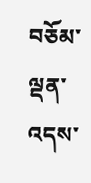བཅོམ་ལྡན་འདས་